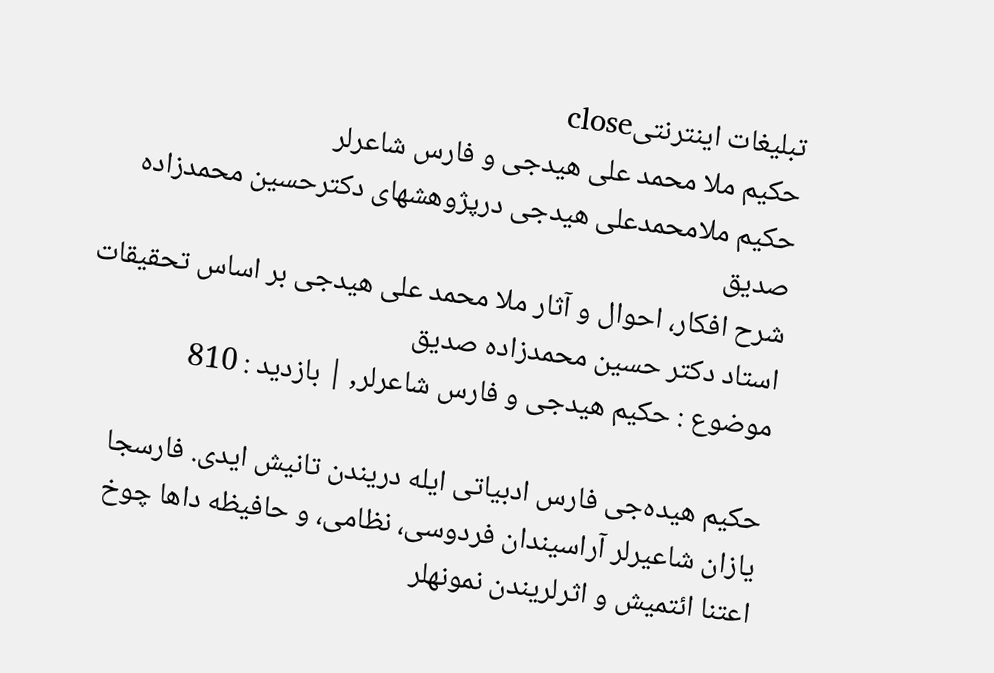تبلیغات اینترنتیclose
حکیم ملا محمد علی هیدجی و فارس شاعرلر
حکیم ملامحمدعلی هیدجی درپژوهشهای دکترحسین محمدزاده صدیق
شرح افکار، احوال و آثار ملا محمد علی هیدجی بر اساس تحقیقات استاد دکتر حسین محمدزاده صدیق
موضوع : حکیم هیدجی و فارس شاعرلر, | بازدید : 810

حکیم هیده‌جی فارس ادبیاتی ایله دریندن تانیش ایدی. فارسجا یازان شاعیرلر آراسیندان فردوسی، نظامی، و حافیظه داها چوخ اعتنا ائتمیش و اثرلریندن نمونهلر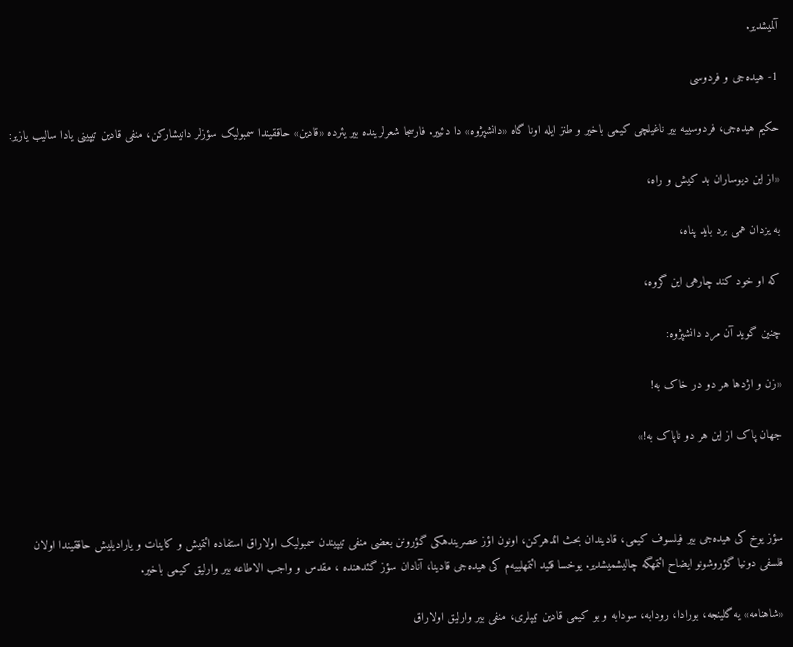آلمیشدیر.

1- هیده‌جی و فردوسی

حکیم هیده‌جی، فردوسییه بیر ناغیلچی کیمی باخیر و طنز ایله اونا گاه «دانشپژوه» دا دئییر. فارسجا شعرلرینده بیر یئرده «قادین» حاققیندا سمبولیک سؤزلر دانیشارکن، منفی قادین تیپینی یادا سالیب یازیر:

«از این دیوساران بد کیش و راه،

به یزدان همی برد باید پناه،

که او خود کند چارهی این گروه،

چنین گوید آن مرد دانشپژوه:

«زن و اژدها هر دو در خاک به!

جهان پاک از این هر دو ناپاک به!»



سؤز یوخ کی هیده‌جی بیر فیلسوف کیمی، قادیندان بحث ائدهرکن، اونون اؤز عصریندهکی گؤرونن بعضی منفی تیپیندن سمبولیک اولاراق استفاده ائتمیش و کاینات و یارادیلیش حاققیندا اولان فلسفی دونیا گؤروشونو ایضاح ائتمهگه چالیشمیشدیر. یوخسا قئید ائتمهلییه‌م کی هیده‌جی قادینا، آنادان سؤز گئدهنده ، مقدس و واجب الاطاعه بیر وارلیق کیمی باخیر.

«شاهنامه» یه گلینجه، بورادا، رودابه، سودابه و بو کیمی قادین تیپلری، منفی بیر وارلیق اولاراق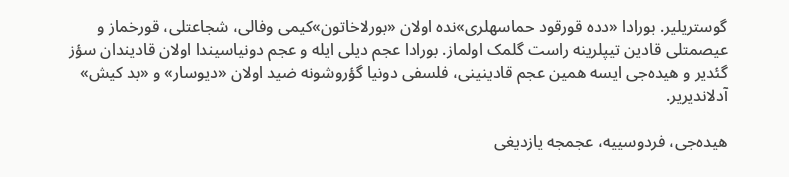گوستریلیر. بورادا «دده قورقود حماسهلری»نده اولان «بورلاخاتون»کیمی وفالی، شجاعتلی، قورخماز و عیصمتلی قادین تیپلرینه راست گلمک اولماز. بورادا عجم دیلی ایله و عجم دونیاسیندا اولان قادیندان سؤز گئدیر و هیده‌جی ایسه همین عجم قادینینی، فلسفی دونیا گؤروشونه ضید اولان «دیوسار» و «بد کیش» آدلاندیریر.

هیده‌جی، فردوسییه، عجمجه یازدیغی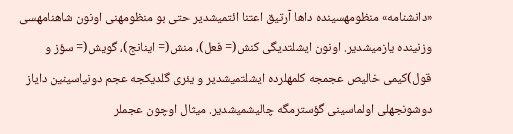«دانشنامه» منظومهسینده داها آرتیق اعتنا ائتمیشدیر حتی بو منظومهنی اونون شاهنامهسی وزنینده یازمیشدیر. اونون ایشلتدیگی کنش(= فعل)، منش(= اینانج)، گویش(= سؤز و قول)کیمی خالیص عجمجه کلمهلرده ایشلتمیشدیر و یئری گلدیکجه عجم دونیاسینین دایاز دوشونجهلی اولماسینی گؤسترمگه چالیشمیشدیر. میثال اوچون عجملر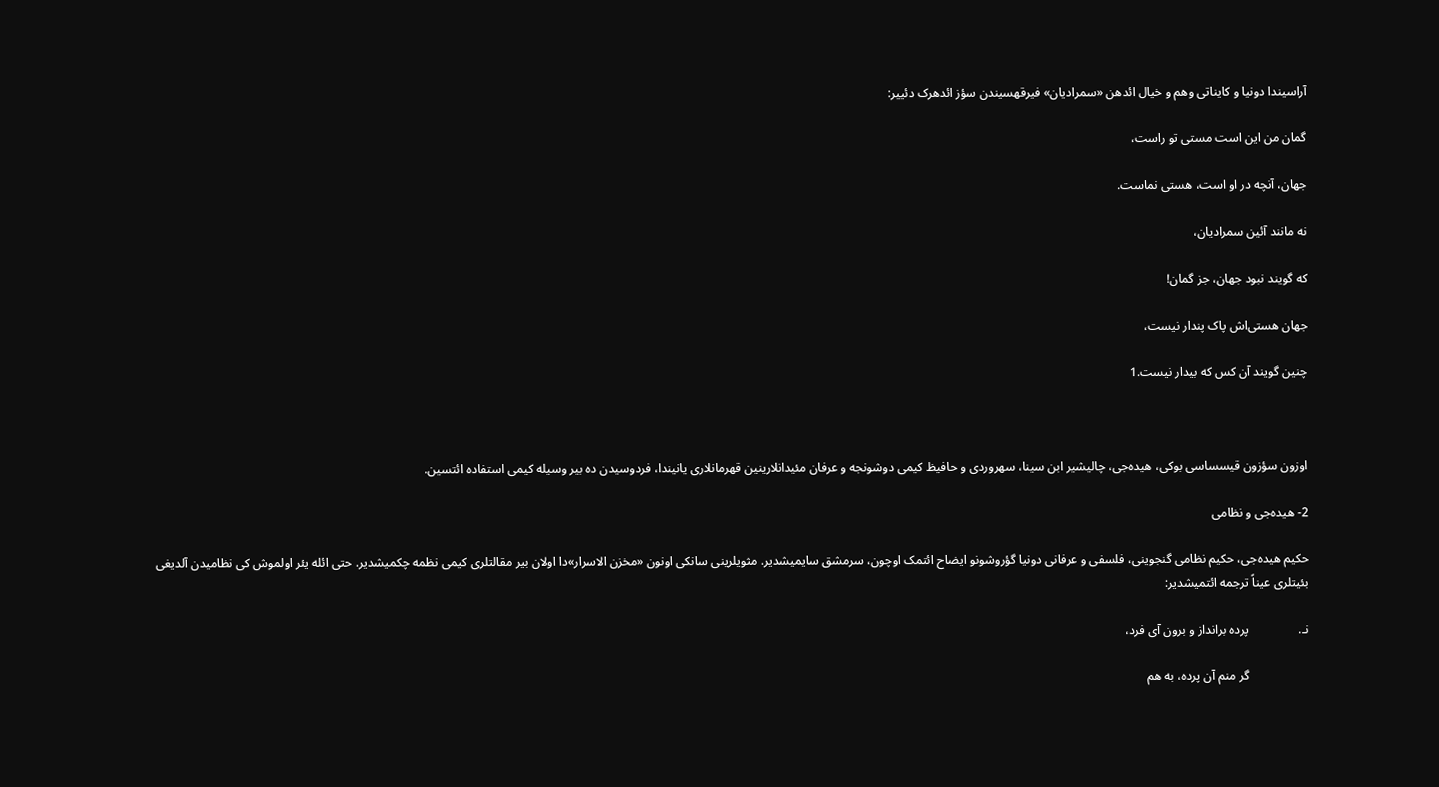آراسیندا دونیا و کایناتی وهم و خیال ائدهن «سمرادیان» فیرقهسیندن سؤز ائدهرک دئییر:

گمان من این است مستی تو راست،

جهان، آنچه در او است، هستی نماست.

نه مانند آئین سمرادیان،

که گویند نبود جهان، جز گمان!

جهان هستی‌اش پاک پندار نیست،

چنین گویند آن کس که بیدار نیست.1



اوزون سؤزون قیسساسی بوکی، هیده‌جی، چالیشیر ابن سینا، سهروردی و حافیظ کیمی دوشونجه و عرفان مئیدانلارینین قهرمانلاری یانیندا، فردوسیدن ده بیر وسیله کیمی استفاده ائتسین.

2- هیده‌جی و نظامی

حکیم هیده‌جی، حکیم نظامی گنجوینی، فلسفی و عرفانی دونیا گؤروشونو ایضاح ائتمک اوچون، سرمشق سایمیشدیر. مثویلرینی سانکی اونون «مخزن الاسرار»دا اولان بیر مقالتلری کیمی نظمه چکمیشدیر. حتی ائله یئر اولموش کی نظامیدن آلدیغی بئیتلری عیناً ترجمه ائتمیشدیر:

نـ.                پرده برانداز و برون آی فرد،

                   گر منم آن پرده، به هم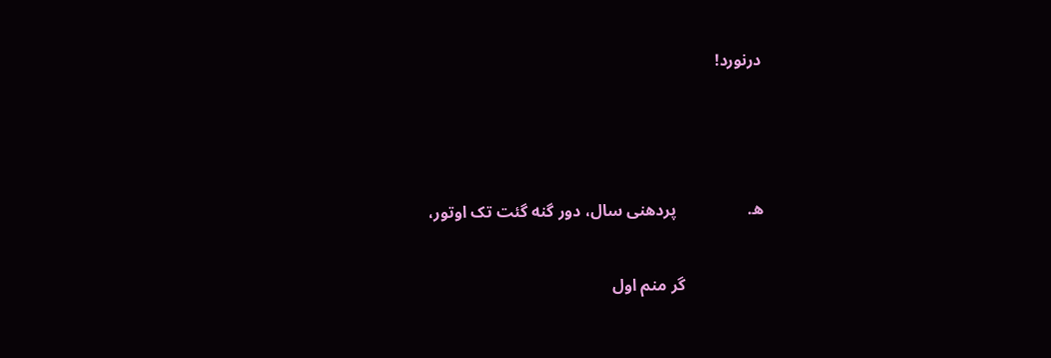درنورد!



ه.                 پردهنی سال، دور گنه گئت تک اوتور،

                   گر منم اول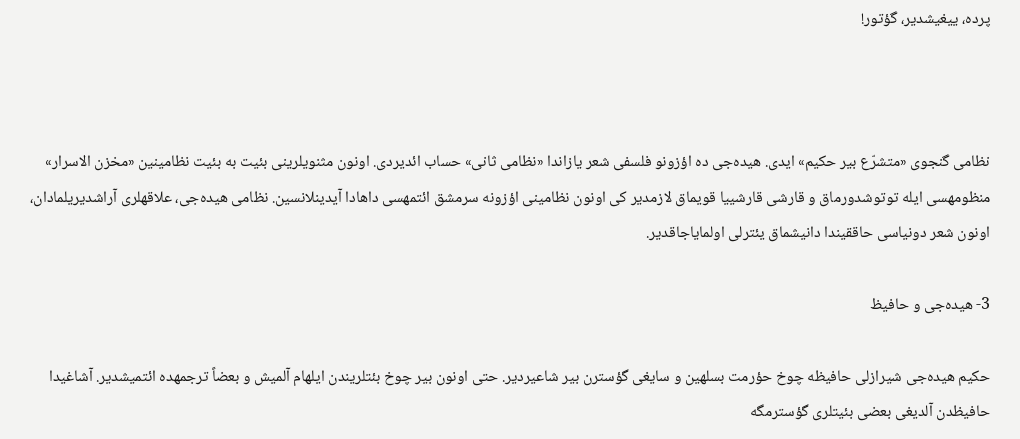پرده، ییغیشدیر، گؤتور!



نظامی گنجوی «متشرّع بیر حکیم» ایدی. هیده‌جی ده اؤزونو فلسفی شعر یازاندا «نظامی ثانی» حساب ائدیردی. اونون مثنویلرینی بئیت به بئیت نظامینین «مخزن الاسرار» منظومهسی ایله توتوشدورماق و قارشی قارشییا قویماق لازمدیر کی اونون نظامینی اؤزونه سرمشق ائتمهسی داهادا آیدینلانسین. نظامی هیده‌جی، علاقهلری آراشدیریلمادان، اونون شعر دونیاسی حاققیندا دانیشماق یئترلی اولمایاجاقدیر.

3- هیده‌جی و حافیظ

حکیم هیده‌جی شیرازلی حافیظه چوخ حؤرمت بسلهین و سایغی گؤسترن بیر شاعیردیر. حتی اونون بیر چوخ بئتلریندن ایلهام آلمیش و بعضاً ترجمهده ائتمیشدیر. آشاغیدا حافیظدن آلدیغی بعضی بئیتلری گؤسترمگه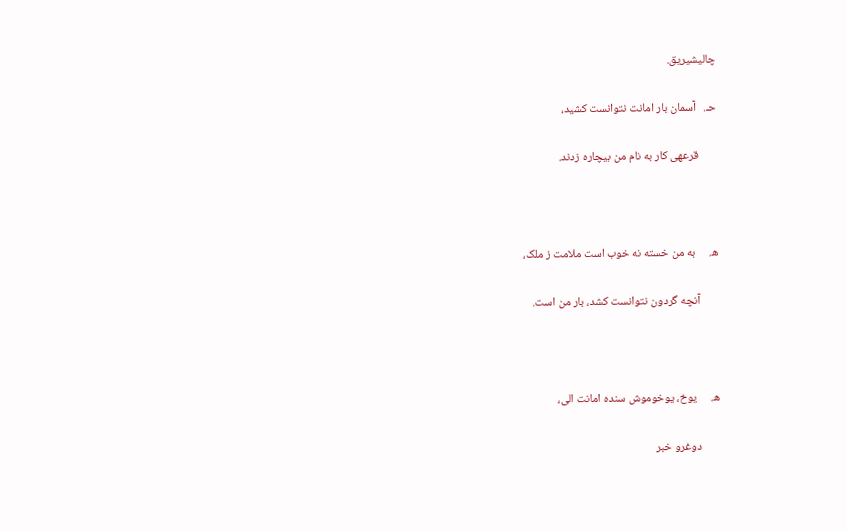چالیشیریق.

حـ.   آسمان بار امانت نتوانست کشید،

       قرعهی کار به نام من بیچاره زدند.



ه.     به من خسته نه خوب است ملامت ز ملک،

       آنچه گردون نتوانست کشد، بار من است.



ه.     یوخ، یوخوموش سنده امانت الی،

       دوغرو خبر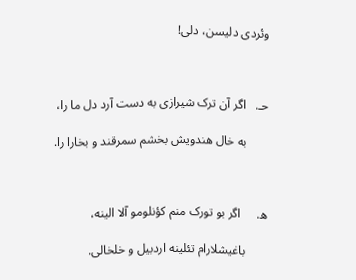وئردی دلیسن، دلی!



حـ.   اگر آن ترک شیرازی به دست آرد دل ما را،

       به خال هندویش بخشم سمرقند و بخارا را.



ه.     اگر بو تورک منم کؤنلومو آلا الینه،

       باغیشلارام تئلینه اردبیل و خلخالی.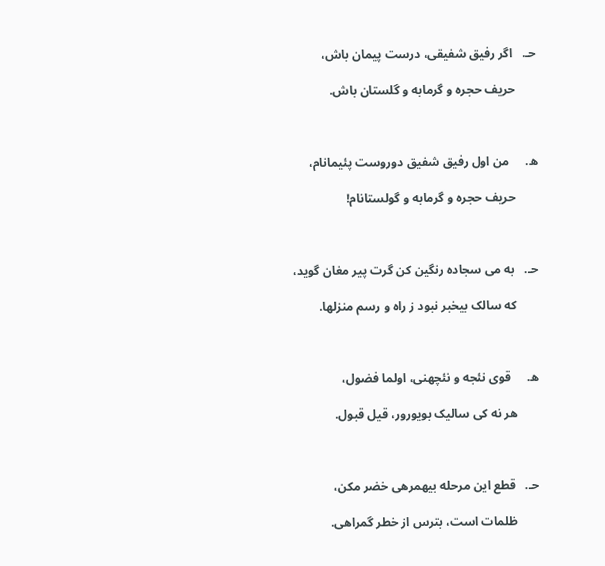حـ.   اگر رفیق شفیقی، درست پیمان باش،

       حریف حجره و گرمابه و گلستان باش.



ه.     من اول رفیق شفیق دوروست پئیمانام،

       حریف حجره و گرمابه و گولستانام!



حـ.   به می سجاده رنگین کن گرت پیر مغان گوید،

       که سالک بیخبر نبود ز راه و رسم منزلها.



ه.     قوی نئجه و نئچهنی، اولما فضول،

       هر نه کی سالیک بویورور، قیل قبول.



حـ.   قطع این مرحله بیهمرهی خضر مکن،

       ظلمات است، بترس از خطر گمراهی.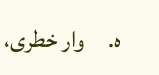ه.     وار خطری،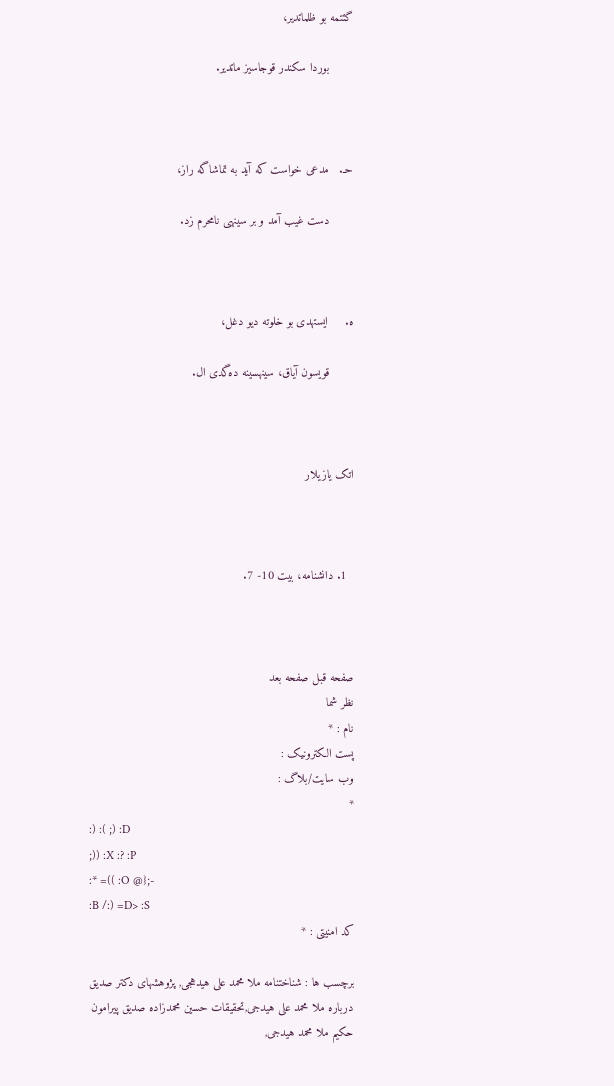گئتمه بو ظلماتدیر،

       بوردا سکندر قوجاسیز ماتدیر.



حـ.   مدعی خواست که آید به تماشاگه راز،

       دست غیب آمد و بر سینهی نامحرم زد.



ه.     ایستهدی بو خلوته دیو دغل،

       قویسون آیاق، سینهسینه ده‌گدی ال.



اتک یازیلار



  1. دانشنامه، بیت 10- 7.



صفحه قبل صفحه بعد
نظر شما
نام : *
پست الکترونیک :
وب سایت/بلاگ :
*
:) :( ;) :D
;)) :X :? :P
:* =(( :O @};-
:B /:) =D> :S
کد امنیتی : *

برچسب ها : شناختنامه ملا محمد علی هیدهجی, پژوهشهای دکتر صدیق درباره ملا محمد علی هیدجی,تحقیقات حسین محمدزاده صدیق پیرامون حکیم ملا محمد هیدجی,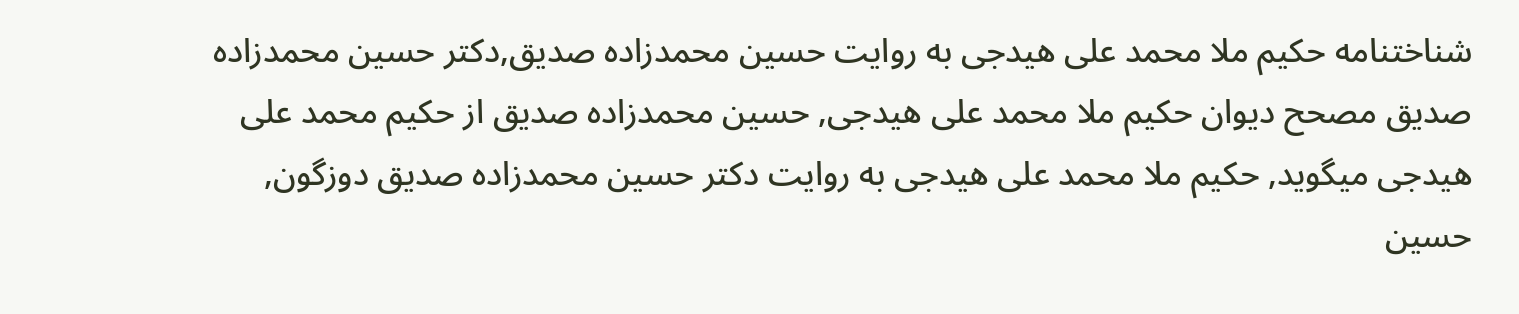شناختنامه حکیم ملا محمد علی هیدجی به روایت حسین محمدزاده صدیق,دکتر حسین محمدزاده صدیق مصحح دیوان حکیم ملا محمد علی هیدجی, حسین محمدزاده صدیق از حکیم محمد علی هیدجی میگوید, حکیم ملا محمد علی هیدجی به روایت دکتر حسین محمدزاده صدیق دوزگون, حسین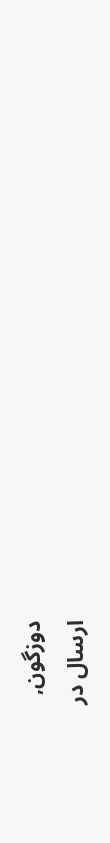دوزگون,
ارسال در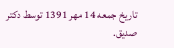تاريخ جمعه 14 مهر 1391 توسط دکتر صدیق.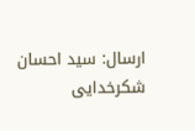ارسال: سید احسان شکرخدایی